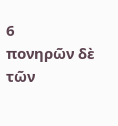6
πονηρῶν δὲ τῶν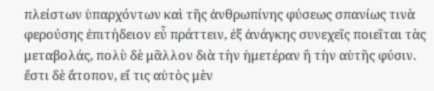πλείστων ὑπαρχόντων καὶ τῆς ἀνθρωπίνης φύσεως σπανίως τινὰ φερούσης ἐπιτήδειον εὖ πράττειν, ἐξ ἀνάγκης συνεχεῖς ποιεῖται τὰς μεταβολάς, πολὺ δὲ μᾶλλον διὰ τὴν ἡμετέραν ἢ τὴν αὑτῆς φύσιν. ἔστι δὲ ἄτοπον, εἴ τις αὐτὸς μὲν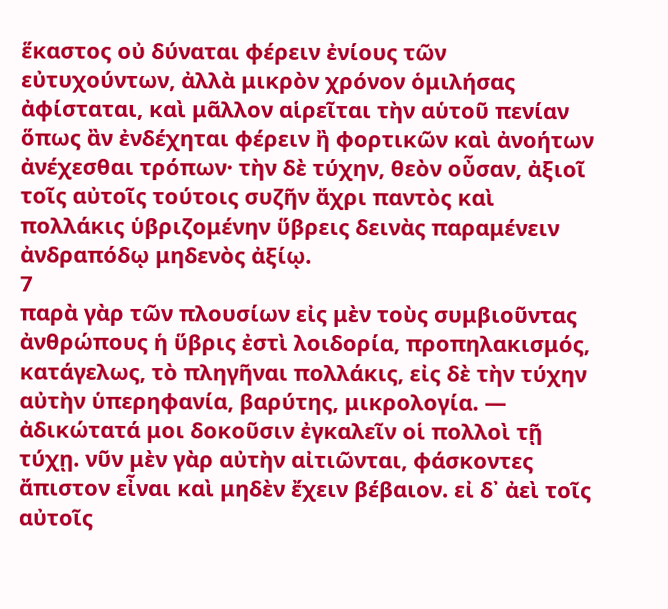ἕκαστος οὐ δύναται φέρειν ἐνίους τῶν εὐτυχούντων, ἀλλὰ μικρὸν χρόνον ὁμιλήσας ἀφίσταται, καὶ μᾶλλον αἱρεῖται τὴν αὑτοῦ πενίαν ὅπως ἂν ἐνδέχηται φέρειν ἢ φορτικῶν καὶ ἀνοήτων ἀνέχεσθαι τρόπων· τὴν δὲ τύχην, θεὸν οὖσαν, ἀξιοῖ τοῖς αὐτοῖς τούτοις συζῆν ἄχρι παντὸς καὶ πολλάκις ὑβριζομένην ὕβρεις δεινὰς παραμένειν ἀνδραπόδῳ μηδενὸς ἀξίῳ.
7
παρὰ γὰρ τῶν πλουσίων εἰς μὲν τοὺς συμβιοῦντας ἀνθρώπους ἡ ὕβρις ἐστὶ λοιδορία, προπηλακισμός, κατάγελως, τὸ πληγῆναι πολλάκις, εἰς δὲ τὴν τύχην αὐτὴν ὑπερηφανία, βαρύτης, μικρολογία. — ἀδικώτατά μοι δοκοῦσιν ἐγκαλεῖν οἱ πολλοὶ τῇ τύχῃ. νῦν μὲν γὰρ αὐτὴν αἰτιῶνται, φάσκοντες ἄπιστον εἶναι καὶ μηδὲν ἔχειν βέβαιον. εἰ δ᾽ ἀεὶ τοῖς αὐτοῖς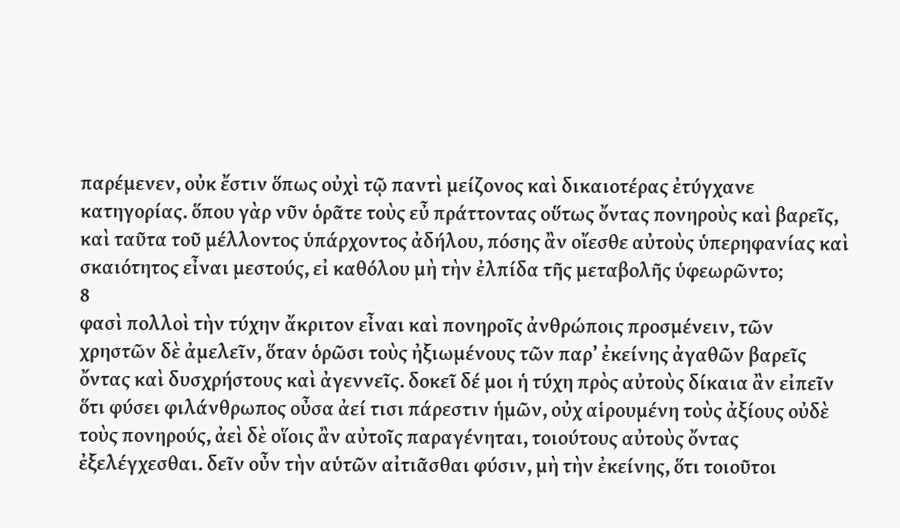παρέμενεν, οὐκ ἔστιν ὅπως οὐχὶ τῷ παντὶ μείζονος καὶ δικαιοτέρας ἐτύγχανε κατηγορίας. ὅπου γὰρ νῦν ὁρᾶτε τοὺς εὖ πράττοντας οὕτως ὄντας πονηροὺς καὶ βαρεῖς, καὶ ταῦτα τοῦ μέλλοντος ὑπάρχοντος ἀδήλου, πόσης ἂν οἴεσθε αὐτοὺς ὑπερηφανίας καὶ σκαιότητος εἶναι μεστούς, εἰ καθόλου μὴ τὴν ἐλπίδα τῆς μεταβολῆς ὑφεωρῶντο;
8
φασὶ πολλοὶ τὴν τύχην ἄκριτον εἶναι καὶ πονηροῖς ἀνθρώποις προσμένειν, τῶν χρηστῶν δὲ ἀμελεῖν, ὅταν ὁρῶσι τοὺς ἠξιωμένους τῶν παρ’ ἐκείνης ἀγαθῶν βαρεῖς ὄντας καὶ δυσχρήστους καὶ ἀγεννεῖς. δοκεῖ δέ μοι ἡ τύχη πρὸς αὐτοὺς δίκαια ἂν εἰπεῖν ὅτι φύσει φιλάνθρωπος οὖσα ἀεί τισι πάρεστιν ἡμῶν, οὐχ αἱρουμένη τοὺς ἀξίους οὐδὲ τοὺς πονηρούς, ἀεὶ δὲ οἵοις ἂν αὐτοῖς παραγένηται, τοιούτους αὐτοὺς ὄντας ἐξελέγχεσθαι. δεῖν οὖν τὴν αὑτῶν αἰτιᾶσθαι φύσιν, μὴ τὴν ἐκείνης, ὅτι τοιοῦτοι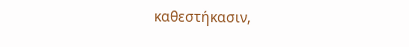καθεστήκασιν,